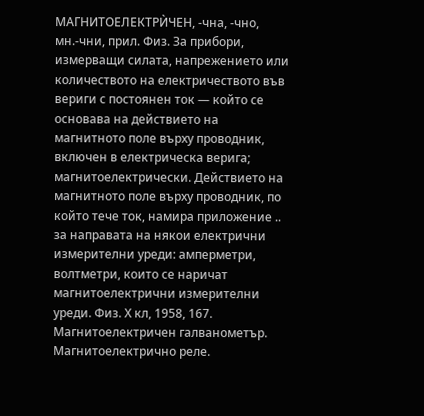МАГНИТОЕЛЕКТРЍЧЕН, -чна, -чно, мн.-чни, прил. Физ. За прибори, измерващи силата, напрежението или количеството на електричеството във вериги с постоянен ток — който се основава на действието на магнитното поле върху проводник, включен в електрическа верига; магнитоелектрически. Действието на магнитното поле върху проводник, по който тече ток, намира приложение .. за направата на някои електрични измерителни уреди: амперметри, волтметри, които се наричат магнитоелектрични измерителни уреди. Физ. Х кл, 1958, 167. Магнитоелектричен галванометър. Магнитоелектрично реле.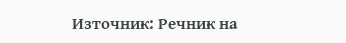Източник: Речник на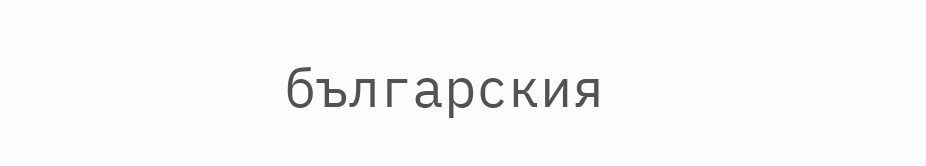българския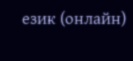език (онлайн)